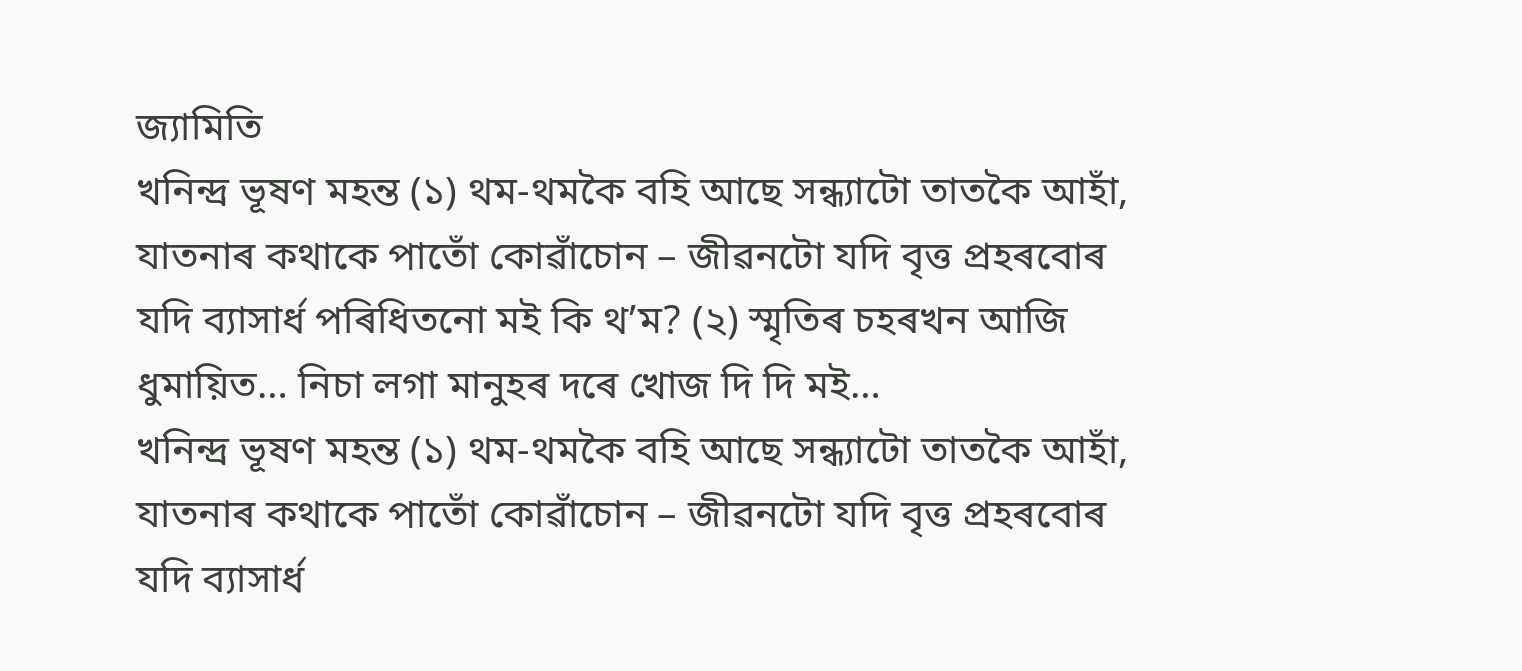জ্যামিতি
খনিন্দ্ৰ ভূষণ মহন্ত (১) থম-থমকৈ বহি আছে সন্ধ্যাটো তাতকৈ আহাঁ, যাতনাৰ কথাকে পাতোঁ কোৱাঁচোন – জীৱনটো যদি বৃত্ত প্রহৰবোৰ যদি ব্যাসার্ধ পৰিধিতনো মই কি থ’ম? (২) স্মৃতিৰ চহৰখন আজি ধুমায়িত… নিচা লগা মানুহৰ দৰে খোজ দি দি মই…
খনিন্দ্ৰ ভূষণ মহন্ত (১) থম-থমকৈ বহি আছে সন্ধ্যাটো তাতকৈ আহাঁ, যাতনাৰ কথাকে পাতোঁ কোৱাঁচোন – জীৱনটো যদি বৃত্ত প্রহৰবোৰ যদি ব্যাসার্ধ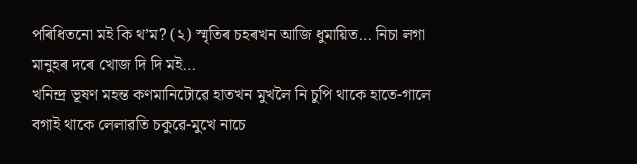পৰিধিতনো মই কি থ’ম? (২) স্মৃতিৰ চহৰখন আজি ধুমায়িত… নিচা লগা মানুহৰ দৰে খোজ দি দি মই…
খনিন্দ্ৰ ভূষণ মহন্ত কণমানিটোৱে হাতখন মুখলৈ নি চুপি থাকে হাতে-গালে বগাই থাকে লেলাৱতি চকুৱে-মুখে নাচে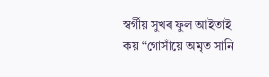স্বর্গীয় সুখৰ ফুল আইতাই কয় “গোসাঁয়ে অমৃত সানি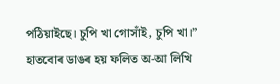পঠিয়াইছে। চুপি খা গোসাঁই, চুপি খা।” হাতবোৰ ডাঙৰ হয় ফলিত অ-আ লিখি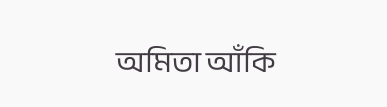অমিতা আঁকি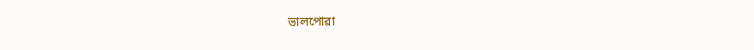ভালপোৱা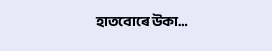হাতবোৰে উকা…